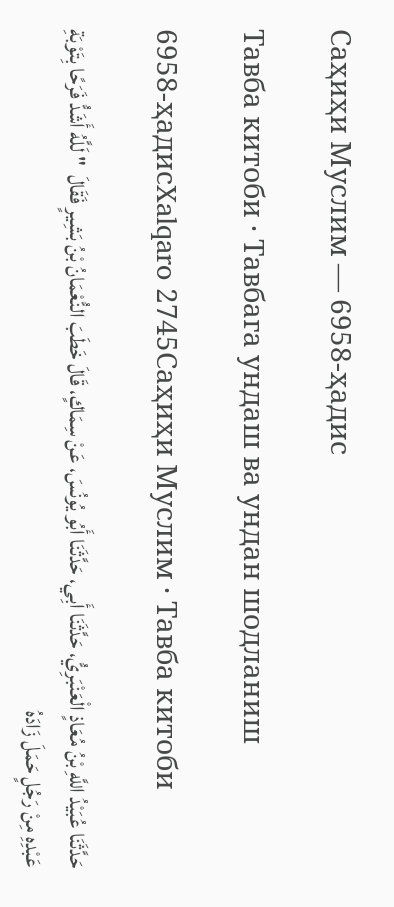Саҳиҳи Муслим — 6958-ҳадис

Тавба китоби · Тавбага ундаш ва ундан шодланиш

6958-ҳадисXalqaro 2745Саҳиҳи Муслим · Тавба китоби

حَدَّثَنَا عُبَيْدُ اللَّهِ بْنُ مُعَاذٍ الْعَنْبَرِيُّ، حَدَّثَنَا أَبِي، حَدَّثَنَا أَبُو يُونُسَ، عَنْ سِمَاكٍ، قَالَ خَطَبَ النُّعْمَانُ بْنُ بَشِيرٍ فَقَالَ  " لَلَّهُ أَشَدُّ فَرَحًا بِتَوْبَةِ عَبْدِهِ مِنْ رَجُلٍ حَمَلَ زَادَهُ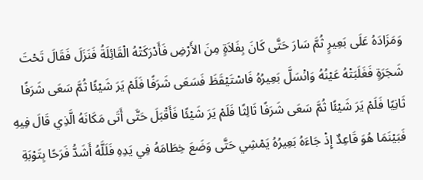وَمَزَادَهُ عَلَى بَعِيرٍ ثُمَّ سَارَ حَتَّى كَانَ بِفَلاَةٍ مِنَ الأَرْضِ فَأَدْرَكَتْهُ الْقَائِلَةُ فَنَزَلَ فَقَالَ تَحْتَ شَجَرَةٍ فَغَلَبَتْهُ عَيْنُهُ وَانْسَلَّ بَعِيرُهُ فَاسْتَيْقَظَ فَسَعَى شَرَفًا فَلَمْ يَرَ شَيْئًا ثُمَّ سَعَى شَرَفًا ثَانِيًا فَلَمْ يَرَ شَيْئًا ثُمَّ سَعَى شَرَفًا ثَالِثًا فَلَمْ يَرَ شَيْئًا فَأَقْبَلَ حَتَّى أَتَى مَكَانَهُ الَّذِي قَالَ فِيهِ فَبَيْنَمَا هُوَ قَاعِدٌ إِذْ جَاءَهُ بَعِيرُهُ يَمْشِي حَتَّى وَضَعَ خِطَامَهُ فِي يَدِهِ فَلَلَّهُ أَشَدُّ فَرَحًا بِتَوْبَةِ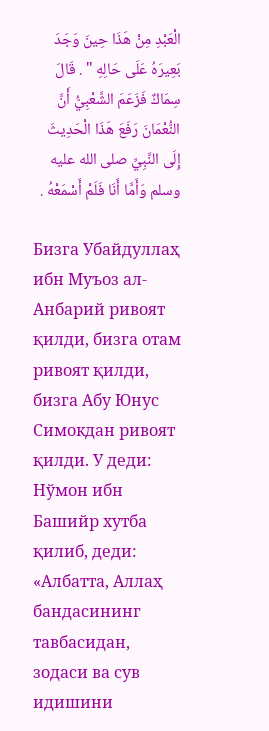الْعَبْدِ مِنْ هَذَا حِينَ وَجَدَ بَعِيرَهُ عَلَى حَالِهِ " . قَالَ سِمَاكٌ فَزَعَمَ الشَّعْبِيُّ أَنَّ النُّعْمَانَ رَفَعَ هَذَا الْحَدِيثَ إِلَى النَّبِيِّ صلى الله عليه وسلم وَأَمَّا أَنَا فَلَمْ أَسْمَعْهُ .

Бизга Убайдуллаҳ ибн Муъоз ал-Анбарий ривоят қилди, бизга отам ривоят қилди, бизга Абу Юнус Симокдан ривоят қилди. У деди: Нўмон ибн Башийр хутба қилиб, деди: «Албатта, Аллаҳ бандасининг тавбасидан, зодаси ва сув идишини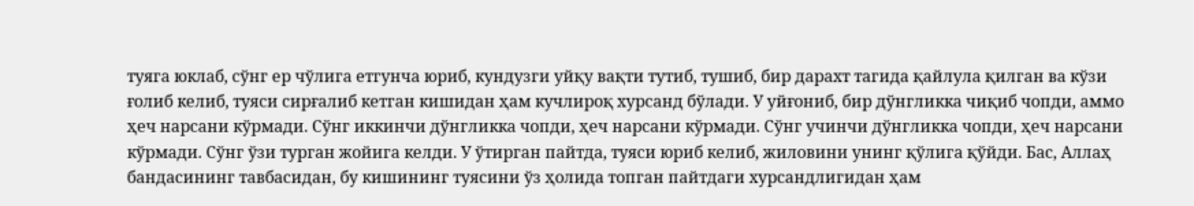туяга юклаб, сўнг ер чўлига етгунча юриб, кундузги уйқу вақти тутиб, тушиб, бир дарахт тагида қайлула қилган ва кўзи ғолиб келиб, туяси сирғалиб кетган кишидан ҳам кучлироқ хурсанд бўлади. У уйғониб, бир дўнгликка чиқиб чопди, аммо ҳеч нарсани кўрмади. Сўнг иккинчи дўнгликка чопди, ҳеч нарсани кўрмади. Сўнг учинчи дўнгликка чопди, ҳеч нарсани кўрмади. Сўнг ўзи турган жойига келди. У ўтирган пайтда, туяси юриб келиб, жиловини унинг қўлига қўйди. Бас, Аллаҳ бандасининг тавбасидан, бу кишининг туясини ўз ҳолида топган пайтдаги хурсандлигидан ҳам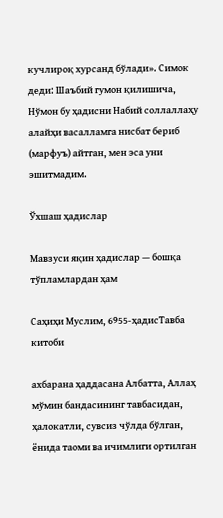кучлироқ хурсанд бўлади». Симок деди: Шаъбий гумон қилишича, Нўмон бу ҳадисни Набий соллаллаҳу алайҳи васалламга нисбат бериб (марфуъ) айтган, мен эса уни эшитмадим.

Ўхшаш ҳадислар

Мавзуси яқин ҳадислар — бошқа тўпламлардан ҳам

Саҳиҳи Муслим, 6955-ҳадисТавба китоби

ахбарана ҳаддасана Албатта, Аллаҳ мўмин бандасининг тавбасидан, ҳалокатли, сувсиз чўлда бўлган, ёнида таоми ва ичимлиги ортилган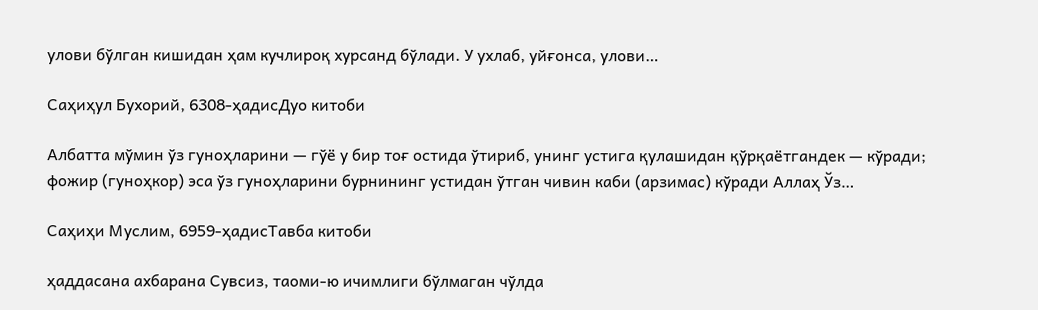улови бўлган кишидан ҳам кучлироқ хурсанд бўлади. У ухлаб, уйғонса, улови…

Саҳиҳул Бухорий, 6308-ҳадисДуо китоби

Албатта мўмин ўз гуноҳларини — гўё у бир тоғ остида ўтириб, унинг устига қулашидан қўрқаётгандек — кўради; фожир (гуноҳкор) эса ўз гуноҳларини бурнининг устидан ўтган чивин каби (арзимас) кўради Аллаҳ Ўз…

Саҳиҳи Муслим, 6959-ҳадисТавба китоби

ҳаддасана ахбарана Сувсиз, таоми-ю ичимлиги бўлмаган чўлда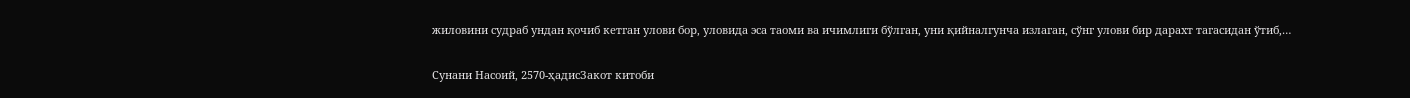жиловини судраб ундан қочиб кетган улови бор, уловида эса таоми ва ичимлиги бўлган, уни қийналгунча излаган, сўнг улови бир дарахт тагасидан ўтиб,…

Сунани Насоий, 2570-ҳадисЗакот китоби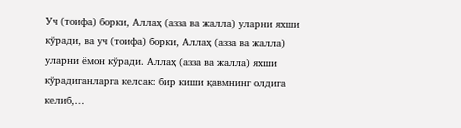Уч (тоифа) борки, Аллаҳ (азза ва жалла) уларни яхши кўради, ва уч (тоифа) борки, Аллаҳ (азза ва жалла) уларни ёмон кўради. Аллаҳ (азза ва жалла) яхши кўрадиганларга келсак: бир киши қавмнинг олдига келиб,…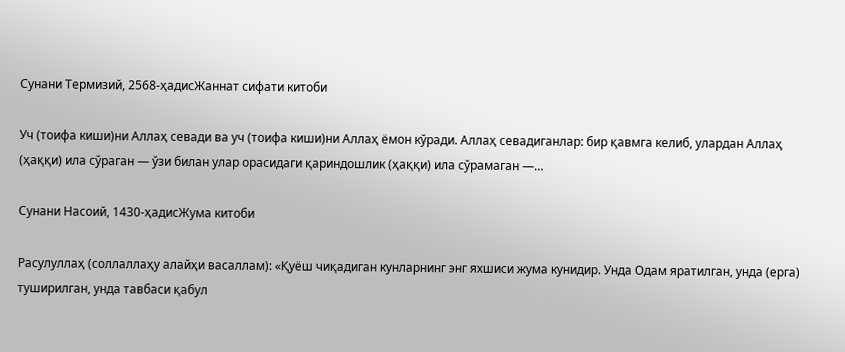Сунани Термизий, 2568-ҳадисЖаннат сифати китоби

Уч (тоифа киши)ни Аллаҳ севади ва уч (тоифа киши)ни Аллаҳ ёмон кўради. Аллаҳ севадиганлар: бир қавмга келиб, улардан Аллаҳ (ҳаққи) ила сўраган — ўзи билан улар орасидаги қариндошлик (ҳаққи) ила сўрамаган —…

Сунани Насоий, 1430-ҳадисЖума китоби

Расулуллаҳ (соллаллаҳу алайҳи васаллам): «Қуёш чиқадиган кунларнинг энг яхшиси жума кунидир. Унда Одам яратилган, унда (ерга) туширилган, унда тавбаси қабул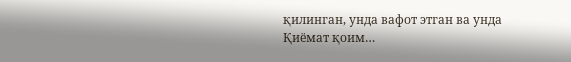қилинган, унда вафот этган ва унда Қиёмат қоим…